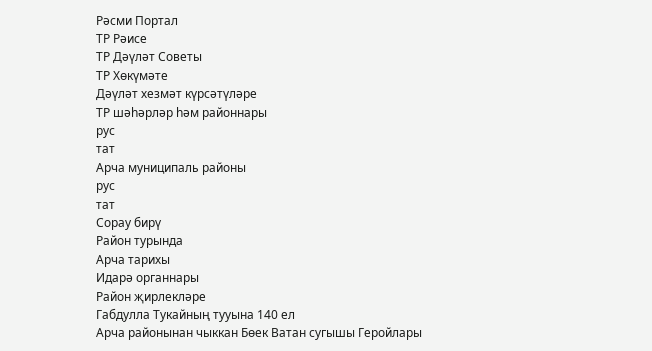Рәсми Портал
ТР Рәисе
ТР Дәүләт Советы
ТР Хөкүмәте
Дәүләт хезмәт күрсәтүләре
ТР шәһәрләр һәм районнары
рус
тат
Арча муниципаль районы
рус
тат
Сорау бирү
Район турында
Арча тарихы
Идарә органнары
Район җирлекләре
Габдулла Тукайның тууына 140 ел
Арча районынан чыккан Бөек Ватан сугышы Геройлары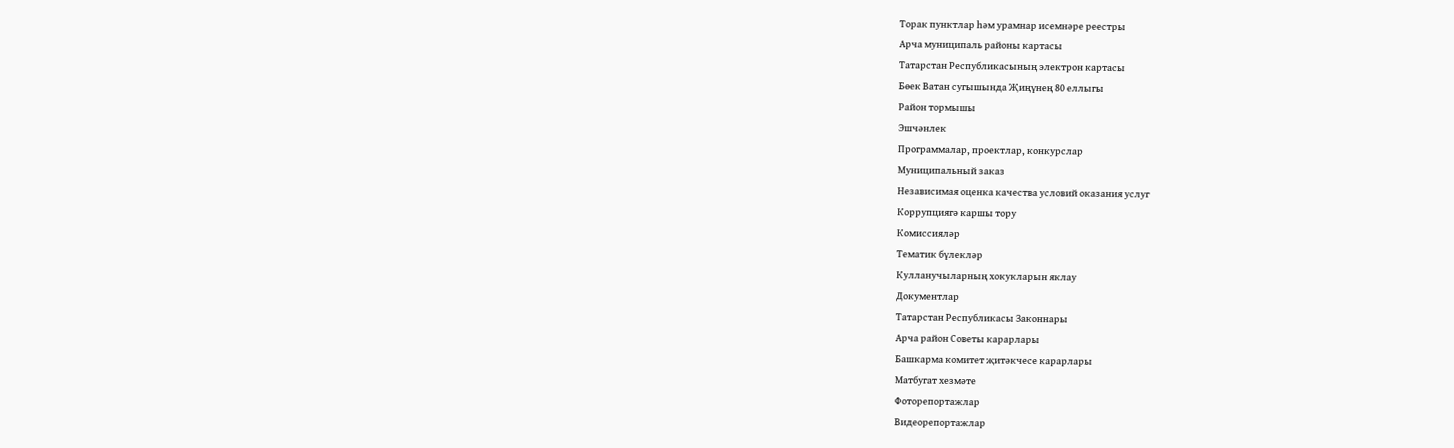Торак пунктлар һәм урамнар исемнәре реестры
Арча муниципаль районы картасы
Татарстан Республикасының электрон картасы
Бөек Ватан сугышында Җиңүнең 80 еллыгы
Район тормышы
Эшчәнлек
Программалар, проектлар, конкурслар
Муниципальный заказ
Независимая оценка качества условий оказания услуг
Коррупциягә каршы тору
Комиссияләр
Тематик бүлекләр
Кулланучыларның хокукларын яклау
Документлар
Татарстан Республикасы Законнары
Арча район Советы карарлары
Башкарма комитет җитәкчесе карарлары
Матбугат хезмәте
Фоторепортажлар
Видеорепортажлар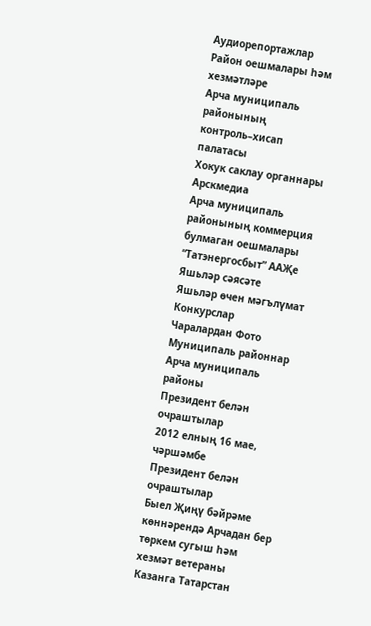Аудиорепортажлар
Район оешмалары һәм хезмәтләре
Арча муниципаль районының контроль–хисап палатасы
Хокук саклау органнары
Арскмедиа
Арча муниципаль районының коммерция булмаган оешмалары
“Татэнергосбыт” ААҖе
Яшьләр сәясәте
Яшьләр өчен мәгълүмат
Конкурслар
Чаралардан Фото
Муниципаль районнар
Арча муниципаль районы
Президент белән очраштылар
2012 елның 16 мае, чәршәмбе
Президент белән очраштылар
Быел Җиңү бәйрәме көннәрендә Арчадан бер төркем сугыш һәм хезмәт ветераны Казанга Татарстан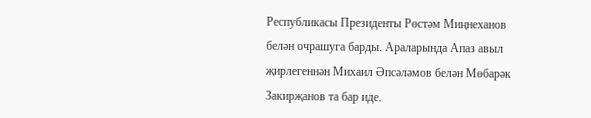Республикасы Президенты Рөстәм Миңнеханов белән очрашуга барды. Араларында Апаз авыл җирлегеннән Михаил Әпсәләмов белән Мөбарәк Закирҗанов та бар иде.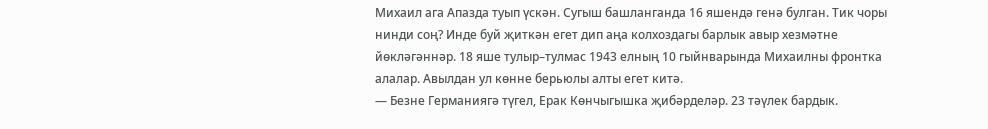Михаил ага Апазда туып үскән. Сугыш башланганда 16 яшендә генә булган. Тик чоры нинди соң? Инде буй җиткән егет дип аңа колхоздагы барлык авыр хезмәтне йөкләгәннәр. 18 яше тулыр–тулмас 1943 елның 10 гыйнварында Михаилны фронтка алалар. Авылдан ул көнне берьюлы алты егет китә.
— Безне Германиягә түгел, Ерак Көнчыгышка җибәрделәр. 23 тәүлек бардык.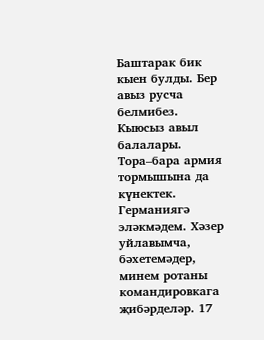Баштарак бик кыен булды. Бер авыз русча белмибез. Кыюсыз авыл балалары. Тора–бара армия тормышына да күнектек. Германиягә эләкмәдем. Хәзер уйлавымча, бәхетемәдер, минем ротаны командировкага җибәрделәр. 17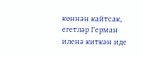көннән кайтсак, егетләр Герман иленә киткән иде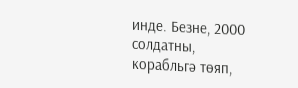инде. Безне, 2000 солдатны, корабльгә төяп,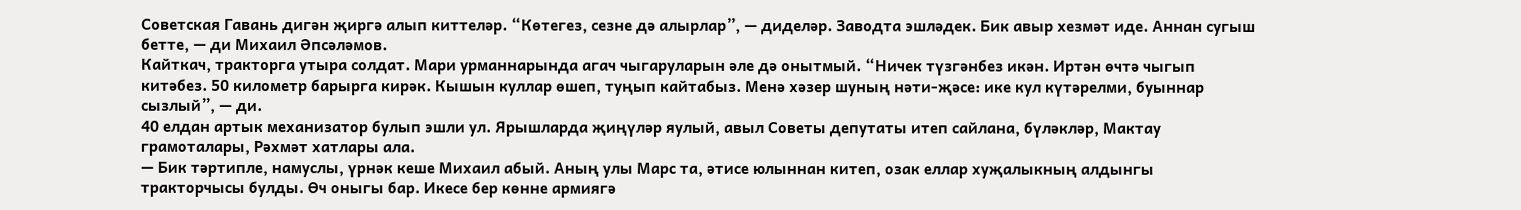Советская Гавань дигән җиргә алып киттеләр. “Көтегез, сезне дә алырлар”, — диделәр. Заводта эшләдек. Бик авыр хезмәт иде. Аннан сугыш бетте, — ди Михаил Әпсәләмов.
Кайткач, тракторга утыра солдат. Мари урманнарында агач чыгаруларын әле дә онытмый. “Ничек түзгәнбез икән. Иртән өчтә чыгып китәбез. 50 километр барырга кирәк. Кышын куллар өшеп, туңып кайтабыз. Менә хәзер шуның нәти-җәсе: ике кул күтәрелми, буыннар сызлый”, — ди.
40 елдан артык механизатор булып эшли ул. Ярышларда җиңүләр яулый, авыл Советы депутаты итеп сайлана, бүләкләр, Мактау грамоталары, Рәхмәт хатлары ала.
— Бик тәртипле, намуслы, үрнәк кеше Михаил абый. Аның улы Марс та, әтисе юлыннан китеп, озак еллар хуҗалыкның алдынгы тракторчысы булды. Өч оныгы бар. Икесе бер көнне армиягә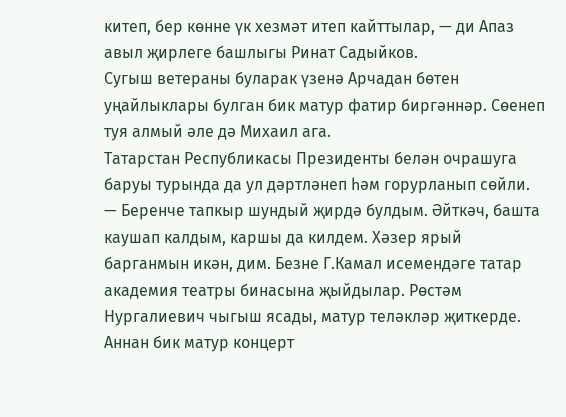китеп, бер көнне үк хезмәт итеп кайттылар, — ди Апаз авыл җирлеге башлыгы Ринат Садыйков.
Сугыш ветераны буларак үзенә Арчадан бөтен уңайлыклары булган бик матур фатир биргәннәр. Сөенеп туя алмый әле дә Михаил ага.
Татарстан Республикасы Президенты белән очрашуга баруы турында да ул дәртләнеп һәм горурланып сөйли.
— Беренче тапкыр шундый җирдә булдым. Әйткәч, башта каушап калдым, каршы да килдем. Хәзер ярый барганмын икән, дим. Безне Г.Камал исемендәге татар академия театры бинасына җыйдылар. Рөстәм Нургалиевич чыгыш ясады, матур теләкләр җиткерде. Аннан бик матур концерт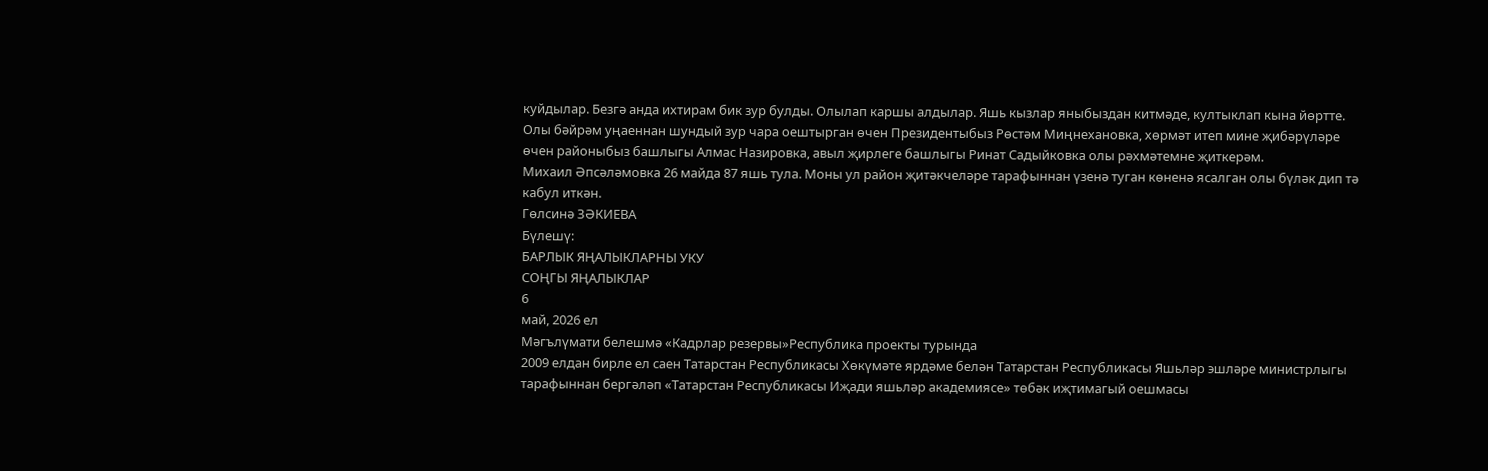куйдылар. Безгә анда ихтирам бик зур булды. Олылап каршы алдылар. Яшь кызлар яныбыздан китмәде, култыклап кына йөртте. Олы бәйрәм уңаеннан шундый зур чара оештырган өчен Президентыбыз Рөстәм Миңнехановка, хөрмәт итеп мине җибәрүләре өчен районыбыз башлыгы Алмас Назировка, авыл җирлеге башлыгы Ринат Садыйковка олы рәхмәтемне җиткерәм.
Михаил Әпсәләмовка 26 майда 87 яшь тула. Моны ул район җитәкчеләре тарафыннан үзенә туган көненә ясалган олы бүләк дип тә кабул иткән.
Гөлсинә ЗӘКИЕВА
Бүлешү:
БАРЛЫК ЯҢАЛЫКЛАРНЫ УКУ
СОҢГЫ ЯҢАЛЫКЛАР
6
май, 2026 ел
Мәгълүмати белешмә «Кадрлар резервы»Республика проекты турында
2009 елдан бирле ел саен Татарстан Республикасы Хөкүмәте ярдәме белән Татарстан Республикасы Яшьләр эшләре министрлыгы тарафыннан бергәләп «Татарстан Республикасы Иҗади яшьләр академиясе» төбәк иҗтимагый оешмасы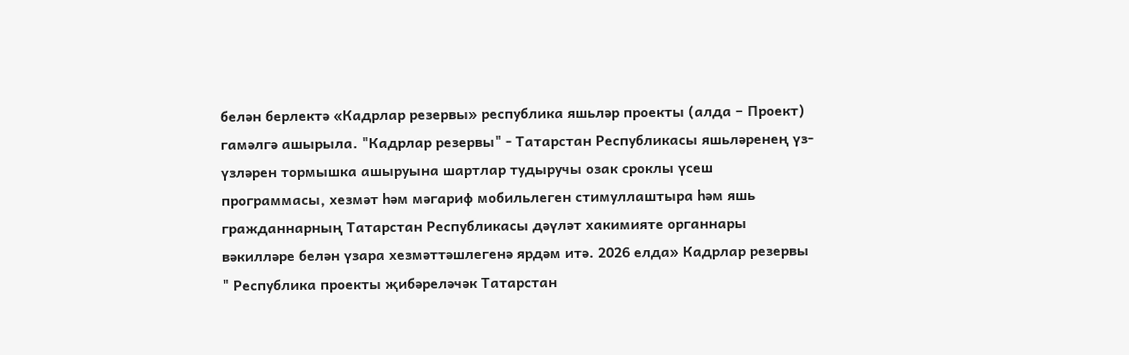белән берлектә «Кадрлар резервы» республика яшьләр проекты (алда – Проект) гамәлгә ашырыла. "Кадрлар резервы" - Татарстан Республикасы яшьләренең үз-үзләрен тормышка ашыруына шартлар тудыручы озак сроклы үсеш программасы, хезмәт һәм мәгариф мобильлеген стимуллаштыра һәм яшь гражданнарның Татарстан Республикасы дәүләт хакимияте органнары вәкилләре белән үзара хезмәттәшлегенә ярдәм итә. 2026 елда» Кадрлар резервы " Республика проекты җибәреләчәк Татарстан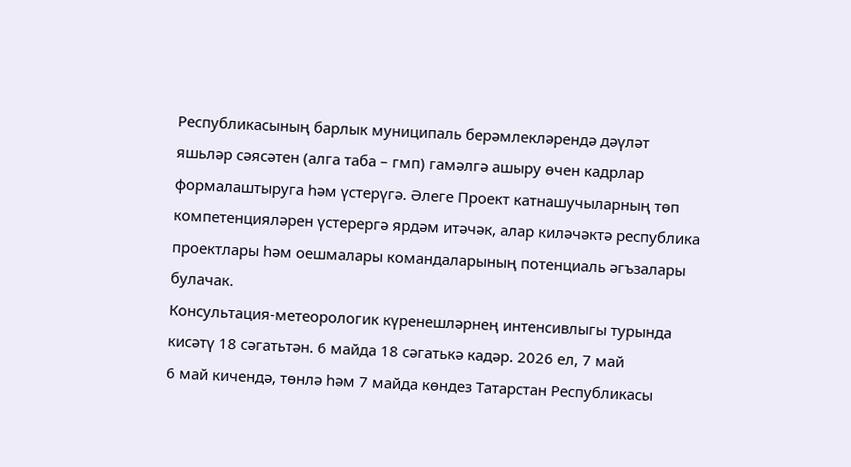Республикасының барлык муниципаль берәмлекләрендә дәүләт яшьләр сәясәтен (алга таба – гмп) гамәлгә ашыру өчен кадрлар формалаштыруга һәм үстерүгә. Әлеге Проект катнашучыларның төп компетенцияләрен үстерергә ярдәм итәчәк, алар киләчәктә республика проектлары һәм оешмалары командаларының потенциаль әгъзалары булачак.
Консультация-метеорологик күренешләрнең интенсивлыгы турында кисәтү 18 сәгатьтән. 6 майда 18 сәгатькә кадәр. 2026 ел, 7 май
6 май кичендә, төнлә һәм 7 майда көндез Татарстан Республикасы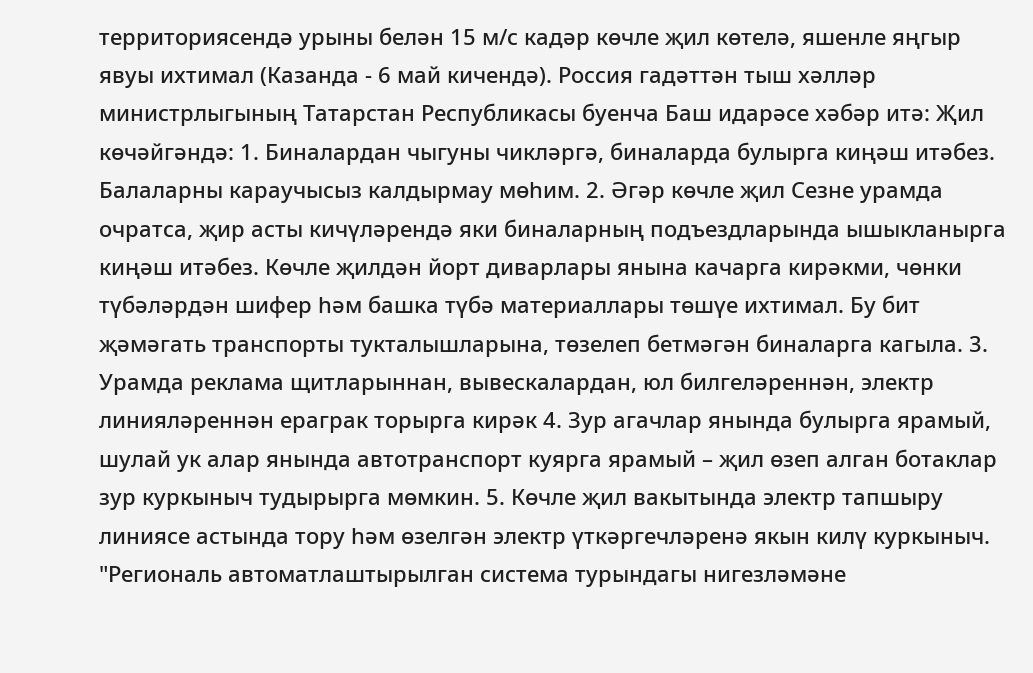территориясендә урыны белән 15 м/с кадәр көчле җил көтелә, яшенле яңгыр явуы ихтимал (Казанда - 6 май кичендә). Россия гадәттән тыш хәлләр министрлыгының Татарстан Республикасы буенча Баш идарәсе хәбәр итә: Җил көчәйгәндә: 1. Биналардан чыгуны чикләргә, биналарда булырга киңәш итәбез. Балаларны караучысыз калдырмау мөһим. 2. Әгәр көчле җил Сезне урамда очратса, җир асты кичүләрендә яки биналарның подъездларында ышыкланырга киңәш итәбез. Көчле җилдән йорт диварлары янына качарга кирәкми, чөнки түбәләрдән шифер һәм башка түбә материаллары төшүе ихтимал. Бу бит җәмәгать транспорты тукталышларына, төзелеп бетмәгән биналарга кагыла. 3. Урамда реклама щитларыннан, вывескалардан, юл билгеләреннән, электр линияләреннән ераграк торырга кирәк 4. Зур агачлар янында булырга ярамый, шулай ук алар янында автотранспорт куярга ярамый – җил өзеп алган ботаклар зур куркыныч тудырырга мөмкин. 5. Көчле җил вакытында электр тапшыру линиясе астында тору һәм өзелгән электр үткәргечләренә якын килү куркыныч.
"Региональ автоматлаштырылган система турындагы нигезләмәне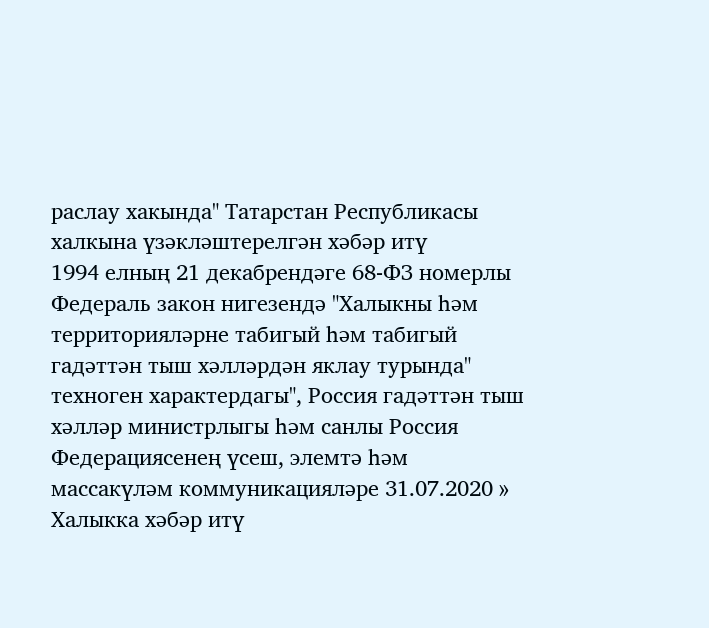раслау хакында" Татарстан Республикасы халкына үзәкләштерелгән хәбәр итү
1994 елның 21 декабрендәге 68-ФЗ номерлы Федераль закон нигезендә "Халыкны һәм территорияләрне табигый һәм табигый гадәттән тыш хәлләрдән яклау турында" техноген характердагы", Россия гадәттән тыш хәлләр министрлыгы һәм санлы Россия Федерациясенең үсеш, элемтә һәм массакүләм коммуникацияләре 31.07.2020 » Халыкка хәбәр итү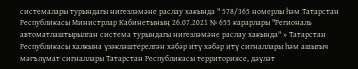системалары турындагы нигезләмәне раслау хакында " 578/365 номерлы һәм Татарстан Республикасы Министрлар Кабинетының 26.07.2021 № 655 карарлары "Региональ автоматлаштырылган система турындагы нигезләмәне раслау хакында" » Татарстан Республикасы халкына үзәкләштерелгән хәбәр итү хәбәр итү сигналлары һәм ашыгыч мәгълүмат сигналлары Татарстан Республикасы территориясе, дәүләт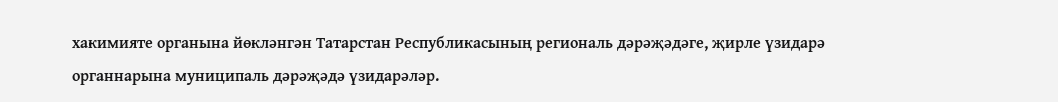хакимияте органына йөкләнгән Татарстан Республикасының региональ дәрәҗәдәге, җирле үзидарә органнарына муниципаль дәрәҗәдә үзидарәләр.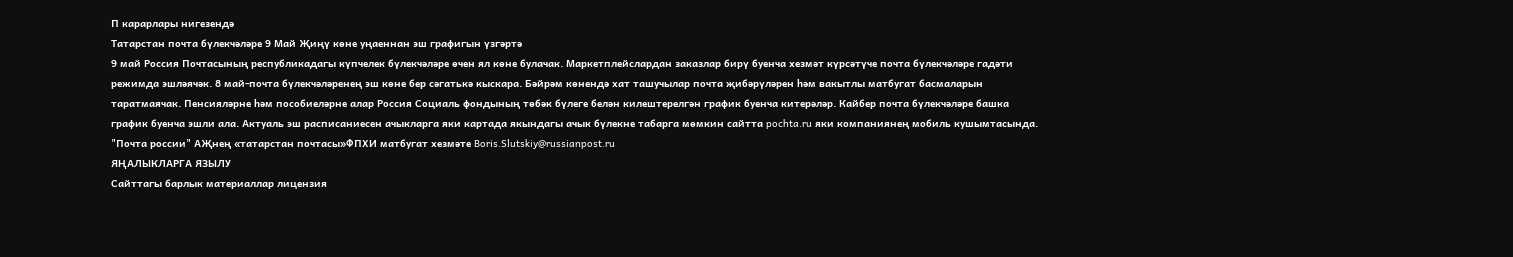П карарлары нигезендә
Татарстан почта бүлекчәләре 9 Май Җиңү көне уңаеннан эш графигын үзгәртә
9 май Россия Почтасының республикадагы күпчелек бүлекчәләре өчен ял көне булачак. Маркетплейслардан заказлар бирү буенча хезмәт күрсәтүче почта бүлекчәләре гадәти режимда эшләячәк. 8 май-почта бүлекчәләренең эш көне бер сәгатькә кыскара. Бәйрәм көнендә хат ташучылар почта җибәрүләрен һәм вакытлы матбугат басмаларын таратмаячак. Пенсияләрне һәм пособиеләрне алар Россия Социаль фондының төбәк бүлеге белән килештерелгән график буенча китерәләр. Кайбер почта бүлекчәләре башка график буенча эшли ала. Актуаль эш расписаниесен ачыкларга яки картада якындагы ачык бүлекне табарга мөмкин сайтта pochta.ru яки компаниянең мобиль кушымтасында. "Почта россии" АҖнең «татарстан почтасы»ФПХИ матбугат хезмәте Boris.Slutskiy@russianpost.ru
ЯҢАЛЫКЛАРГА ЯЗЫЛУ
Сайттагы барлык материаллар лицензия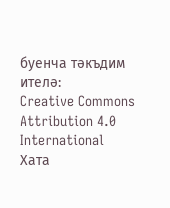буенча тәкъдим ителә:
Creative Commons Attribution 4.0 International
Хата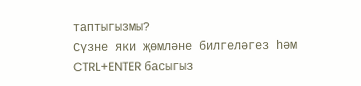таптыгызмы?
Сүзне яки җөмләне билгеләгез һәм CTRL+ENTER басыгыз